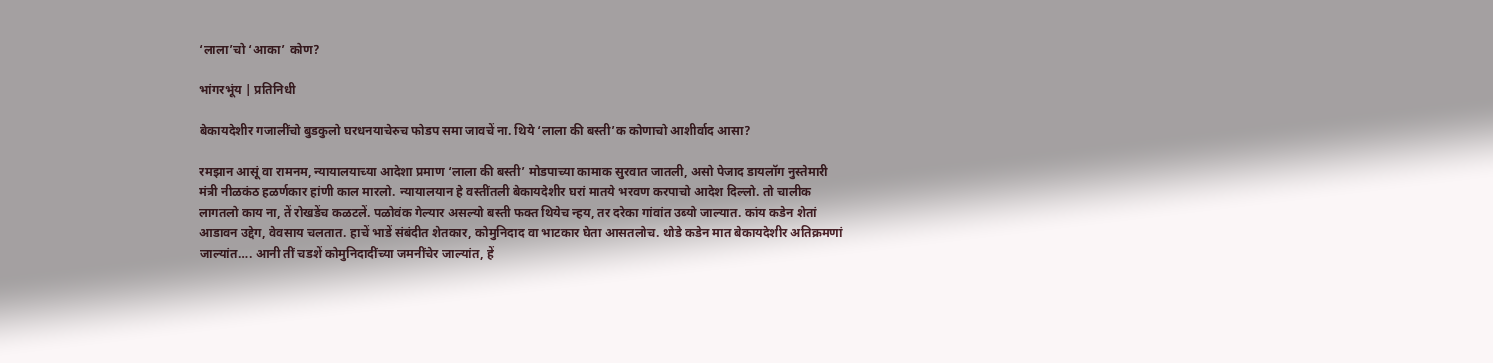‘लाला’चो ‘आका’ कोण?

भांगरभूंय | प्रतिनिधी

बेकायदेशीर गजालींचो बुडकुलो घरधनयाचेरुच फोडप समा जावचें ना. थिये ‘लाला की बस्ती’क कोणाचो आशीर्वाद आसा?

रमझान आसूं वा रामनम, न्यायालयाच्या आदेशा प्रमाण ‘लाला की बस्ती’ मोडपाच्या कामाक सुरवात जातली, असो पेजाद डायलॉग नुस्तेमारी मंत्री नीळकंठ हळर्णकार हांणी काल मारलो. न्यायालयान हे वस्तींतली बेकायदेशीर घरां मातये भरवण करपाचो आदेश दिल्लो. तो चालीक लागतलो काय ना, तें रोखडेंच कळटलें. पळोवंक गेल्यार असल्यो बस्ती फक्त थियेच न्हय, तर दरेका गांवांत उब्यो जाल्यात. कांय कडेन शेतां आडावन उद्देग, वेवसाय चलतात. हाचें भाडें संबंदीत शेतकार, कोमुनिदाद वा भाटकार घेता आसतलोच. थोडे कडेन मात बेकायदेशीर अतिक्रमणां जाल्यांत…. आनी तीं चडशें कोमुनिदादींच्या जमनींचेर जाल्यांत, हें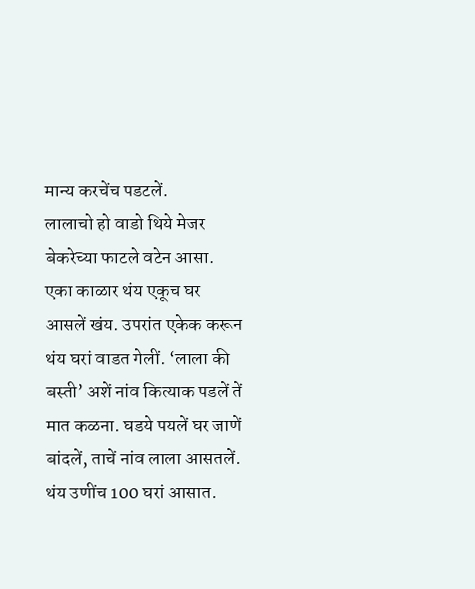मान्य करचेंच पडटलें.
लालाचो हो वाडो थिये मेजर बेकरेच्या फाटले वटेन आसा. एका काळार थंय एकूच घर आसलें खंय. उपरांत एकेक करून थंय घरां वाडत गेलीं. ‘लाला की बस्ती’ अशें नांव कित्याक पडलें तें मात कळना. घडये पयलें घर जाणें बांदलें, ताचें नांव लाला आसतलें. थंय उणींच 100 घरां आसात.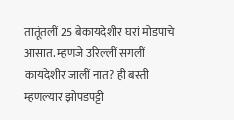तातूंतलीं 25 बेकायदेशीर घरां मोडपाचे आसात. म्हणजे उरिल्लीं सगलीं कायदेशीर जालीं नात? ही बस्ती म्हणल्यार झोपडपट्टी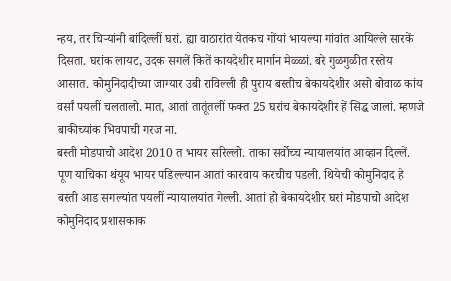न्हय, तर चिऱ्यांनी बांदिल्लीं घरां. ह्या वाठारांत येतकच गोंयां भायल्या गांवांत आयिल्ले सारकें दिसता. घरांक लायट, उदक सगलें कितें कायदेशीर मार्गान मेळ्ळां. बरे गुळगुळीत रस्तेय आसात. कोमुनिदादीच्या जाग्यार उबी राविल्ली ही पुराय बस्तीच बेकायदेशीर असो बोवाळ कांय वर्सां पयलीं चलतालो. मात, आतां तातूंतलीं फक्त 25 घरांच बेकायदेशीर हें सिद्ध जालां. म्हणजे बाकीच्यांक भिवपाची गरज ना.
बस्ती मोडपाचो आदेश 2010 त भायर सरिल्लो. ताका सर्वोच्च न्यायालयांत आव्हान दिल्लें. पूण याचिका थंयूय भायर पडिल्ल्यान आतां कारवाय करचीच पडली. थियेची कोमुनिदाद हे बस्ती आड सगल्यांत पयलीं न्यायालयांत गेल्ली. आतां हो बेकायदेशीर घरां मोडपाचो आदेश कोमुनिदाद प्रशासकाक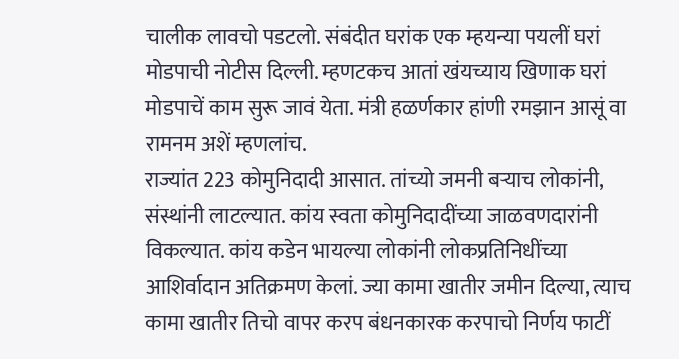चालीक लावचो पडटलो. संबंदीत घरांक एक म्हयन्या पयलीं घरां मोडपाची नोटीस दिल्ली. म्हणटकच आतां खंयच्याय खिणाक घरां मोडपाचें काम सुरू जावं येता. मंत्री हळर्णकार हांणी रमझान आसूं वा रामनम अशें म्हणलांच.
राज्यांत 223 कोमुनिदादी आसात. तांच्यो जमनी बऱ्याच लोकांनी, संस्थांनी लाटल्यात. कांय स्वता कोमुनिदादींच्या जाळवणदारांनी विकल्यात. कांय कडेन भायल्या लोकांनी लोकप्रतिनिधींच्या आशिर्वादान अतिक्रमण केलां. ज्या कामा खातीर जमीन दिल्या, त्याच कामा खातीर तिचो वापर करप बंधनकारक करपाचो निर्णय फाटीं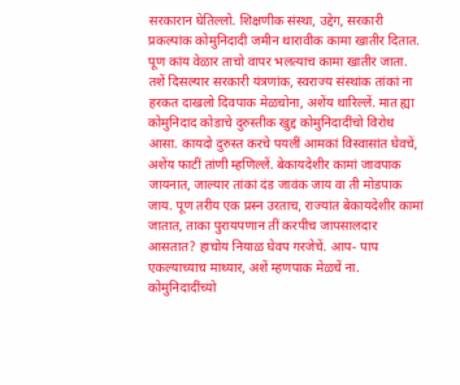सरकारान घेतिल्लो. शिक्षणीक संस्था, उद्देग, सरकारी प्रकल्पांक कोमुनिदादी जमीन थारावीक कामा खातीर दितात. पूण कांय वेळार ताचो वापर भलत्याच कामा खातीर जाता. तशें दिसल्यार सरकारी यंत्रणांक, स्वराज्य संस्थांक तांकां ना हरकत दाखलो दिवपाक मेळचोना, अशेंय थारिल्लें. मात ह्या कोमुनिदाद कोडाचे दुरुस्तीक खुद्द कोमुनिदादींचो विरोध आसा. कायदो दुरुस्त करचे पयलीं आमकां विस्वासांत घेवचें, अशेंय फाटीं तांणी म्हणिल्लें. बेकायदेशीर कामां जावपाक जायनात, जाल्यार तांकां दंड जावंक जाय वा ती मोडपाक जाय. पूण तरीय एक प्रस्न उरताच, राज्यांत बेकायदेशीर कामां जातात, ताका पुरायपणान तीं करपीच जापसालदार आसतात? हाचोय नियाळ घेवप गरजेचें. आप- पाप एकल्याच्याच माथ्यार, अशें म्हणपाक मेळचें ना.
कोमुनिदादींच्यो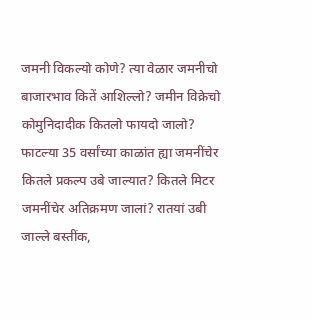जमनी विकल्यो कोणे? त्या वेळार जमनीचो बाजारभाव कितें आशिल्लो? जमीन विक्रेचो कोमुनिदादीक कितलो फायदो जालो? फाटल्या 35 वर्सांच्या काळांत ह्या जमनींचेर कितले प्रकल्प उबे जाल्यात? कितले मिटर जमनींचेर अतिक्रमण जालां? रातयां उबी जाल्ले बस्तींक,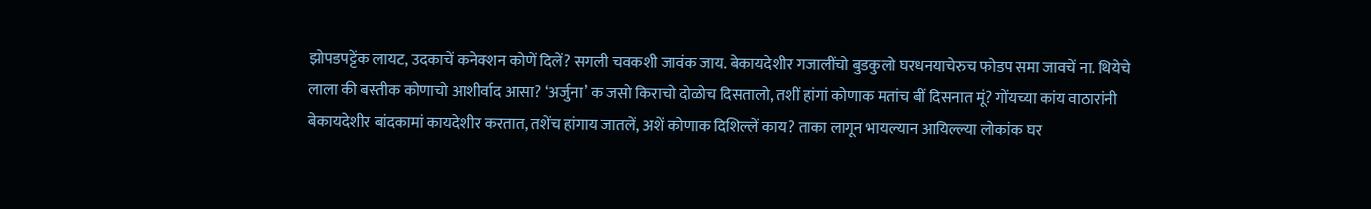झोपडपट्टेंक लायट, उदकाचें कनेक्शन कोणें दिलें? सगली चवकशी जावंक जाय. बेकायदेशीर गजालींचो बुडकुलो घरधनयाचेरुच फोडप समा जावचें ना. थियेचे लाला की बस्तीक कोणाचो आशीर्वाद आसा? ‘अर्जुना’ क जसो किराचो दोळोच दिसतालो, तशीं हांगां कोणाक मतांच बीं दिसनात मूं? गोंयच्या कांय वाठारांनी बेकायदेशीर बांदकामां कायदेशीर करतात, तशेंच हांगाय जातलें, अशें कोणाक दिशिल्लें काय? ताका लागून भायल्यान आयिल्ल्या लोकांक घर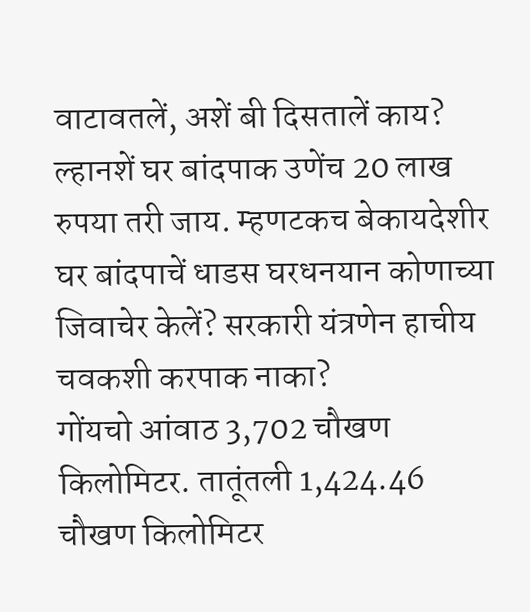वाटावतलें, अशें बी दिसतालें काय? ल्हानशें घर बांदपाक उणेंच 20 लाख रुपया तरी जाय. म्हणटकच बेकायदेशीर घर बांदपाचें धाडस घरधनयान कोणाच्या जिवाचेर केलें? सरकारी यंत्रणेन हाचीय चवकशी करपाक नाका?
गोंयचो आंवाठ 3,702 चौखण किलोमिटर. तातूंतली 1,424.46 चौखण किलोमिटर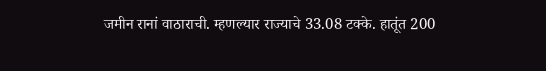जमीन रानां वाठाराची. म्हणल्यार राज्याचे 33.08 टक्के. हातूंत 200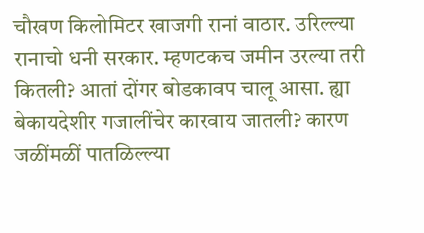चौखण किलोमिटर खाजगी रानां वाठार. उरिल्ल्या रानाचो धनी सरकार. म्हणटकच जमीन उरल्या तरी कितली? आतां दोंगर बोडकावप चालू आसा. ह्या बेकायदेशीर गजालींचेर कारवाय जातली? कारण जळींमळीं पातळिल्ल्या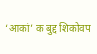‘आकां’ क बुद्द शिकोवप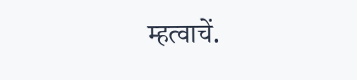म्हत्वाचें.